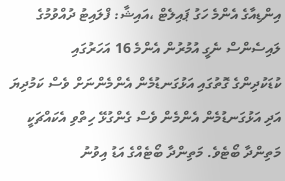އިންޑިއާގެ އެންމެ ހަގު ޕައިލެޓް ،އައިޝާ: ފްލައިޓު ދުއްވުމުގެ ލައިސެންސް ނެގީ އުމުރުން އެންމެ 16 އަހަރުގައި
ކުޑަކުދިންގެ ގޮތުގައި އަޅުގަނޑުމެން އެންމެންނަށް ވެސް ކަމުދިޔަ އަދި އަޅުގަނޑުމެން އެންމެން ވެސް ގެންގުޅޭ ހިތްވި އެކައްޗަކީ މަތިންދާ ބޯޓެވެ. މަތިންދާ ބޯޓެއްގެ އަޑު އިވުނު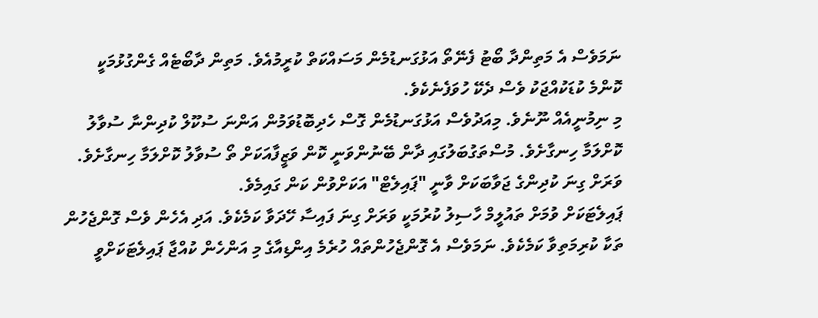ނަމަވެސް އެ މަތިންދާ ބޯޓު ފެނޭތޯ އަޅުގަނޑުމެން މަސައްކަތް ކުރީމުއެވެ. މަތިން ދާބޯޓެއް ގެންގުޅުމަކީ ކޮންމެ ކުޑަކުއްޖަކު ވެސް ދެކޭ ހުވަފެނެކެވެ.
މި ނިމުނީއެއް ނޫނެވެ. މިއަދުވެސް އަޅުގަނޑުމެން ގޮސް ހެދިބޮޑުވަމުން އަންނަ ސުކޫލް ކުދިންނާ ސުވާލު ކޮށްލަމާ ހިނގާށެވެ. މުސްތަގުބަލުގައި ދާން ބޭނުންވަނީ ކޮން ވަޒީފާއަކަށް ތޯ ސުވާލު ކޮށްލަމާ ހިނގާށެވެ. ވަރަށް ގިނަ ކުދިންގެ ޖަވާބަކަށް ވާނީ "ޕައިލެޓް" އަކަށްވުން ކަން ގައިމެވެ.
ޕައިލެޓަކަށް ވުމަށް ތައުލީމް ހާސިލު ކުރުމަކީ ވަރަށް ގިނަ ފައިސާ ހޭދަވާ ކަމެކެވެ. އަދި އެހެން ވެސް ގޮންޖެހުން ތަކާ ކުރިމަތިވާ ކަމެކެވެ. ނަމަވެސް އެ ގޮންޖެހުންތައް ހުރެމެ އިންޑިއާގެ މި އަންހެން ކުއްޖާ ޕައިލެޓަކަށްވީ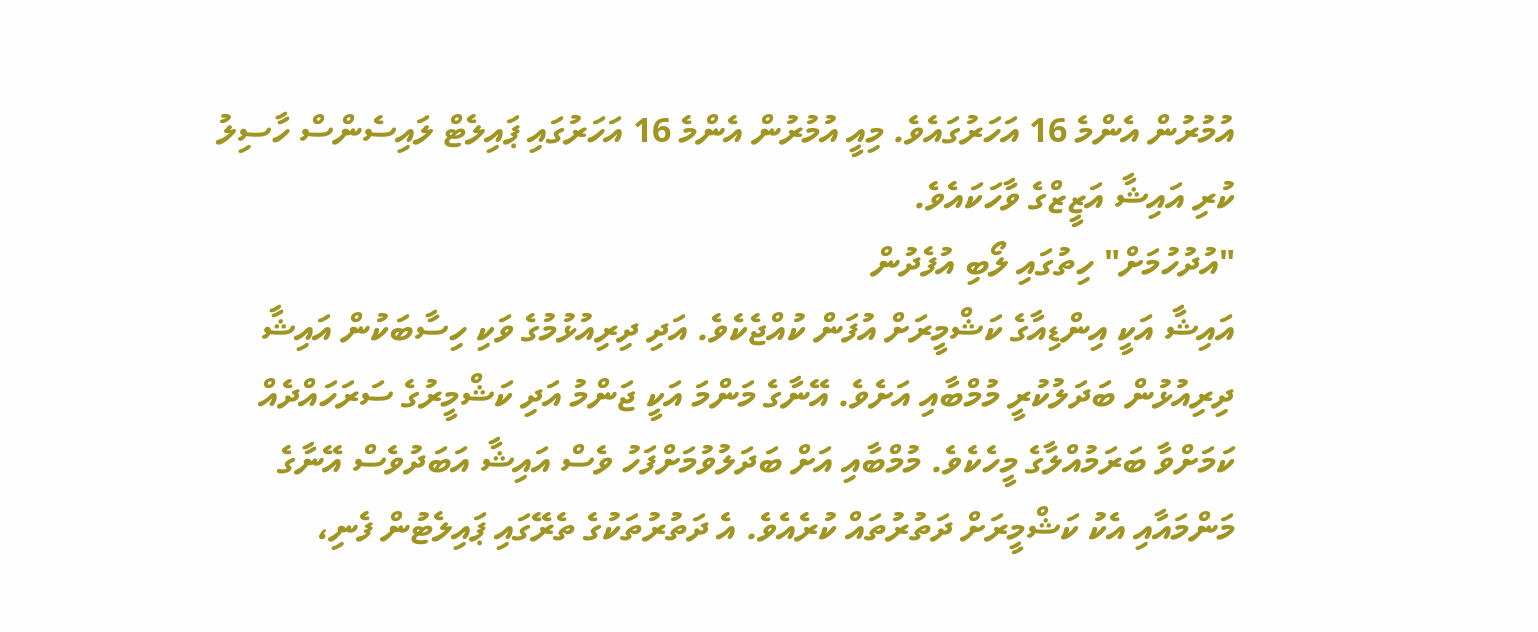އުމުރުން އެންމެ 16 އަހަރުގައެވެ. މިއީ އުމުރުން އެންމެ 16 އަހަރުގައި ޕައިލެޓް ލައިސެންސް ހާސިލު ކުރި އައިޝާ އަޒީޒްގެ ވާހަކައެވެ.
"އުދުހުމަށް" ހިތުގައި ލޯބި އުފެދުން
އައިޝާ އަކީ އިންޑިއާގެ ކަޝްމީރަށް އުފަން ކުއްޖެކެވެ. އަދި ދިރިއުޅުމުގެ ވަކި ހިސާބަކުން އައިޝާ ދިރިއުޅުން ބަދަލުކުރީ މުމްބާއި އަށެވެ. އޭނާގެ މަންމަ އަކީ ޖަންމު އަދި ކަޝްމީރުގެ ސަރަހައްދެއް ކަމަށްވާ ބަރަމުއްލާގެ މީހެކެވެ. މުމްބާއި އަށް ބަދަލުވުމަށްފަހު ވެސް އައިޝާ އަބަދުވެސް އޭނާގެ މަންމައާއި އެކު ކަޝްމީރަށް ދަތުރުތައް ކުރެއެވެ. އެ ދަތުރުތަކުގެ ތެރޭގައި ޕައިލެޓުން ފެނި،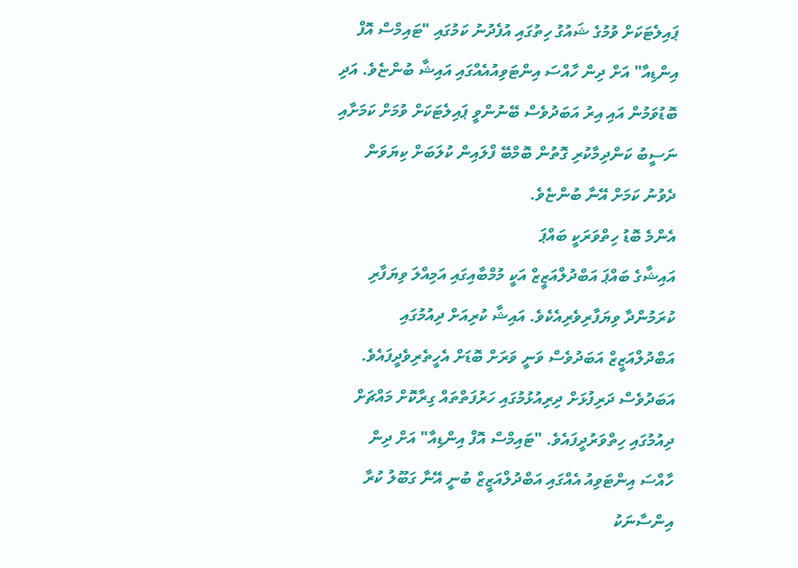ޕައިލެޓަކަށް ވުމުގެ ޝައުގު ހިތުގައި އުފެދުނު ކަމުގައި "ޓައިމްސް އޮފް އިންޑިއާ" އަށް ދިން ހާއްސަ އިންޓަވިއުއެއްގައި އައިޝާ ބުންޏެވެ. އަދި ބޮޑުވަމުން އައި އިރު އަބަދުވެސް ބޭނުންވީ ޕައިލެޓަކަށް ވުމަށް ކަމަށާއި ނަސީބު ކަންދިމާކުރި ގޮތުން ބޮމްބޭ ފްލައިން ކުލަބަށް ކިޔަވަން ދެވުނު ކަމަށް އޭނާ ބުންޏެވެ.
އެންމެ ބޮޑު ހިތްވަރަކީ ބައްޕަ
އައިޝާގެ ބައްޕަ އަބްދުލްއަޒީޒް އަކީ މުމްބާއިގައި އަމިއްލަ ވިޔަފާރި ކުރަމުންދާ ވިޔަފާރިވެރިއެކެވެ. އައިޝާ ކުރިއަށް ދިއުމުގައި އަބްދުލްއަޒީޒް އަބަދުވެސް ވަނީ ވަރަށް ބޮޑަށް އެހީތެރިވެދީފައެވެ. އަބަދުވެސް ދަރިފުޅަށް ދިރިއުޅުމުގައި ހަރުފަތްތައް ގިރާކޮށް މައްޗަށް ދިއުމުގައި ހިތްވަރުދީފައެވެ. "ޓައިމްސް އޮފް އިންޑިއާ" އަށް ދިން ހާއްސަ އިންޓަވިއު އެއްގައި އަބްދުލްއަޒީޒް ބުނީ އޭނާ ގަބޫލު ކުރާ އިންސާނަކު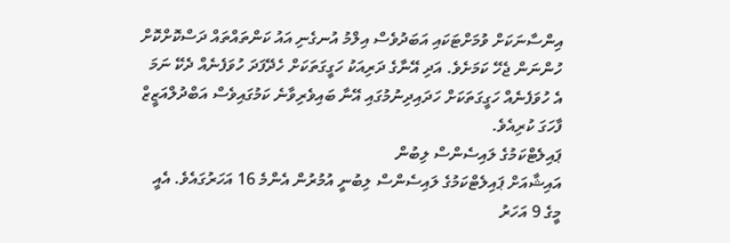އިންސާނަކަށް ވުމަށްޓަކައި އަބަދުވެސް އިލްމު އުނގެނި އައު ކަންތައްތައް ދަސްކޮށްކޮށް ހުންނަން ޖެހޭ ކަމަށެވެ. އަދި އޭނާގެ ދަރިއަކު ހަގީގަތަކަށް ހެދޭފަދަ ހުވަފެނެއް ދެކޭ ނަމަ އެ ހުވަފެނެއް ހަގީގަތަކަށް ހަދައިދިނުމުގައި އޭނާ ބައިވެރިވާނެ ކަމުގައިވެސް އަބްދުލްއަޒީޒް ފާހަގަ ކުރިއެވެ.
ޕައިލެޓްކަމުގެ ލައިސެންސް ލިބުން
އައިޝާއަށް ޕައިލެޓްކަމުގެ ލައިސެންސް ލިބުނީ އުމުރުން އެންމެ 16 އަހަރުގައެވެ. އެއީ މީގެ 9 އަހަރު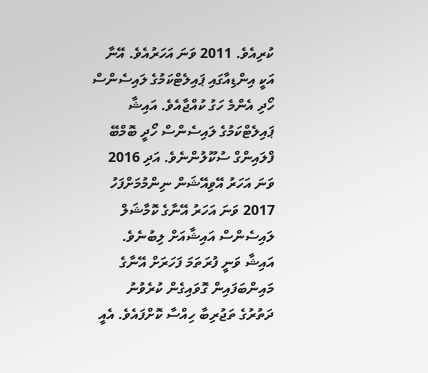ކުރިއެވެ. 2011 ވަނަ އަހަރުއެވެ. އޭނާ އަކީ އިންޑިއާގައި ޕައިލެޓްކަމުގެ ލައިސެންސް ހޯދި އެންމެ ހަގު ކުއްޖާއެވެ. އައިޝާ ޕައިލެޓްކަމުގެ ލައިސެންސް ހޯދީ ބޮމްބޭ ފްލައިންގް ސުކޫލުންނެވެ. އަދި 2016 ވަނަ އަހަރު އޭވިއޭޝަން ނިންމުމަށްފަހު 2017 ވަނަ އަހަރު އޭނާގެ ކޮމާޝަލް ލައިސެންސް އައިޝާއަށް ލިބުނެވެ. އައިޝާ ވަނީ ފުރަތަމަ ފަހަރަށް އޭނާގެ މައިންބަފައިން ގޮވައިގެން ކުރެވުނު ދަތުރުގެ ތަޖުރިބާ ހިއްސާ ކޮށްފައެވެ. އެއީ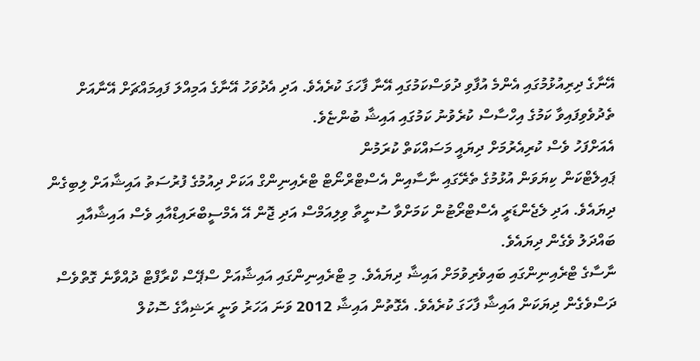އޭނާގެ ދިރިއުޅުމުގައި އެންމެ އުފާވި ދުވަސްކަމުގައި އޭނާ ފާހަގަ ކުރެއެވެ. އަދި އެދުވަހު އޭނާގެ އަމިއްލަ ފައިމައްޗަށް އޭނާއަށް ތެދުވެވިފައިވާ ކަމުގެ އިހްސާސް ކުރެވުނު ކަމުގައި އައިޝާ ބުންޏެވެ.
އެއަށްފަހު ވެސް ކުރިއެރުމަށް ދިޔައީ މަސައްކަތް ކުރަމުން
ޕައިލެޓްކަން ކިޔަވަން އުޅުމުގެ ތެރޭގައި ނާސާއިން އެސްޓްރްނޯޓް ޓްރެއިނިންގް އަކަށް ދިއުމުގެ ފުރުސަތު އައިޝާއަށް ލިބިގެން ދިޔައެވެ. އަދި ލެޖެންޑަރީ އެސްޓްރޯޓުން ކަމަށްވާ ސުނީތާ ވިލިއަމްސް އަދި ޖޮން އޭ އެމްސީބްރައިޑްއާއި ވެސް އައިޝާއާއި ބައްދަލު ވެގެން ދިޔައެވެ.
ނާސާގެ ޓްރެއިނިންގައި ބައިވެރިވުމަށް އައިޝާ ދިޔައެވެ. މި ޓްރެއިނިންގައި އައިޝާއަށް ސްޕޭސް ކްރާފްޓް ދުއްވާނެ ގޮތްވެސް ދަސްވެގެން ދިޔަކަން އައިޝާ ފާހަގަ ކުރެއެވެ. އެގޮތުން އައިޝާ 2012 ވަނަ އަހަރު ވަނީ ރަޝިއާގެ ސޮކުލް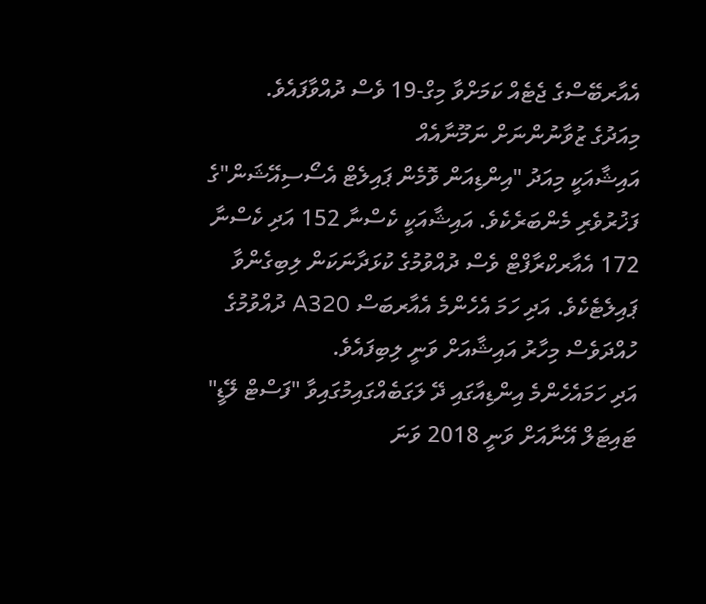އެއާރބޭސްގެ ޖެޓެއް ކަމަށްވާ މިގް-19 ވެސް ދުއްވާފައެވެ.
މިއަދުގެ ޒުވާނުންނަށް ނަމޫނާއެއް
އައިޝާއަކީ މިއަދު "އިންޑިއަން ވޮމެން ޕައިލެޓް އެސޯސިއޭޝަން"ގެ ފަޚުރުވެރި މެންބަރެކެވެ. އައިޝާއަކީ ކެސްނާ 152 އަދި ކެސްނާ 172 އެއާރކްރާފްޓް ވެސް ދުއްވުމުގެ ކުޅަދާނަކަން ލިބިގެންވާ ޕައިލެޓެކެވެ. އަދި ހަމަ އެހެންމެ އެއާރބަސް A320 ދުއްވުމުގެ ހުއްދަވެސް މިހާރު އައިޝާއަށް ވަނީ ލިބިފައެވެ.
އަދި ހަމައެހެންމެ އިންޑިއާގައި ދޭ ލަގަބެއްގައިމުގައިވާ "ފަސްޓް ލޭޑީ" ޓައިޓަލް އޭނާއަށް ވަނީ 2018 ވަނަ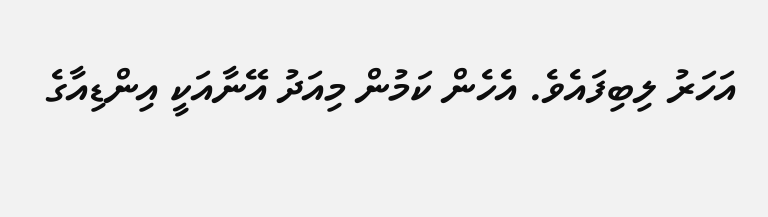އަހަރު ލިބިފައެވެ. އެހެން ކަމުން މިއަދު އޭނާއަކީ އިންޑިއާގެ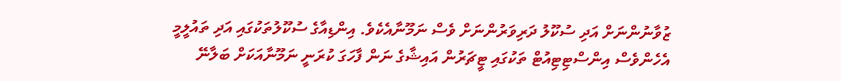ޒުވާނުންނަށް އަދި ސުކޫލު ދަރިވަރުންނަށް ވެސް ނަމޫނާއެކެވެ. އިންޑިއާގެ ސުކޫލުތަކުގައި އަދި ތައުލީމީ އެހެންވެސް އިންސްޓިޓިއުޓް ތަކުގައި ޓީޗަރުން އައިޝާގެ ނަން ފާހަގަ ކުރަނީ ނަމޫނާއަކަށް ބަލާނޭ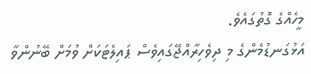މީހެއްގެ ގޮތުގައެވެ.
އަޅުގަނޑުމެންގެ މި ދިވެހިރާއްޖޭގައިވެސް ޕައިލެޓަކަށް ވުމަށް ބޭނުންވާ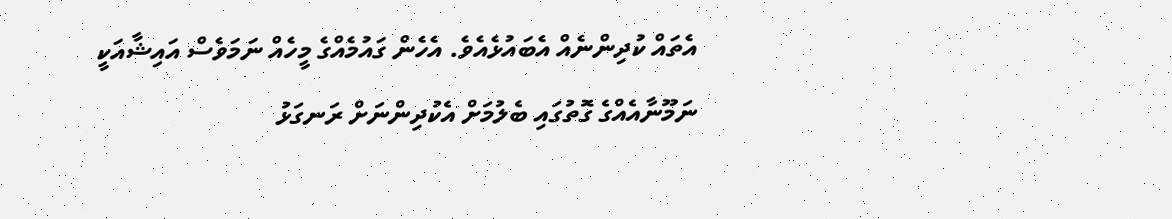އެތައް ކުދިންނެއް އެބައުޅެއެވެ. އެހެން ގައުމެއްގެ މީހެއް ނަމަވެސް އައިޝާއަކީ ނަމޫނާއެއްގެ ގޮތުގައި ބެލުމަށް އެކުދިންނަށް ރަނގަޅު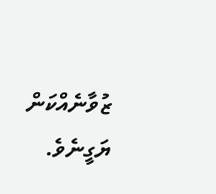ޒުވާނެއްކަން ޔަގީނެވެ.